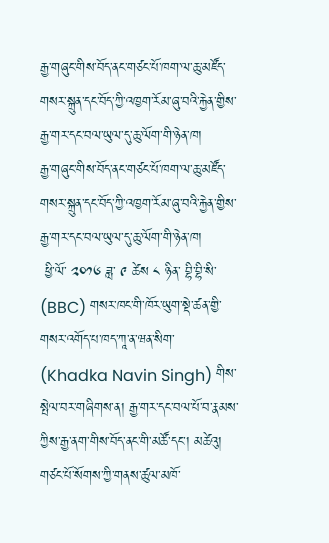རྒྱ་གཞུང་གིས་བོད་ནང་གཙང་པོ་ཁག་ལ་ཆུ་མཛོད་གསར་སྐྲུན་དང་བོད་ཀྱི་འཁྱག་རོམ་ཞུ་བའི་རྐྱེན་གྱིས་རྒྱ་གར་དང་བལ་ཡུལ་དུ་ཆུ་ལོག་གི་ཉེན་ཁ།
རྒྱ་གཞུང་གིས་བོད་ནང་གཙང་པོ་ཁག་ལ་ཆུ་མཛོད་གསར་སྐྲུན་དང་བོད་ཀྱི་འཁྱག་རོམ་ཞུ་བའི་རྐྱེན་གྱིས་རྒྱ་གར་དང་བལ་ཡུལ་དུ་ཆུ་ལོག་གི་ཉེན་ཁ།
 ཕྱི་ལོ་ ༢༠༡༦ ཟླ་ ༩ ཚེས ༨ ཉིན་ བྷི་བྷི་སི་ (BBC) གསར་ཁང་གི་ཁོར་ཡུག་སྡེ་ཚན་གྱི་གསར་འགོད་པ་ཁད་ཀཱ་ན་ཝན་སིག་ (Khadka Navin Singh) གིས་སྤེལ་བར་གཞིགས་ན། རྒྱ་གར་དང་བལ་པོ་བ་རྣམས་ཀྱིས་རྒྱ་ནག་གིས་བོད་ནང་གི་མཚོ་དང་། མཚེའུ། གཙང་པོ་སོགས་ཀྱི་གནས་ཚུལ་མཁོ་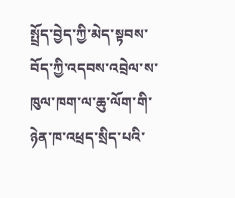སྤྲོད་བྱེད་ཀྱི་མེད་སྟབས་བོད་ཀྱི་འདབས་འབྲེལ་ས་ཁུལ་ཁག་ལ་ཆུ་ལོག་གི་ཉེན་ཁ་འཕྲད་སྲིད་པའི་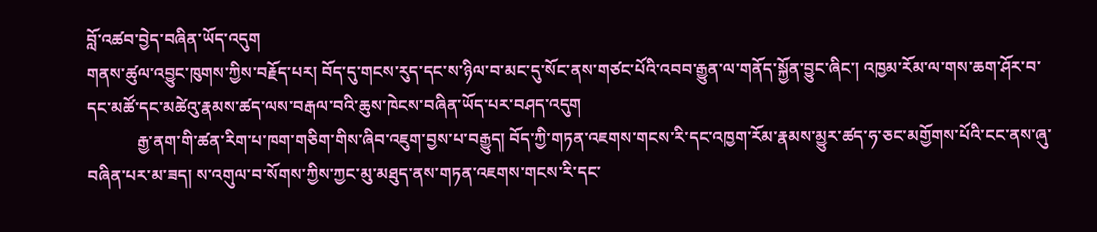བློ་འཚབ་བྱེད་བཞིན་ཡོད་འདུག
གནས་ཚུལ་འབྱུང་ཁུགས་ཀྱིས་བརྗོད་པར། བོད་དུ་གངས་རུད་དང་ས་ཉིལ་བ་མང་དུ་སོང་ནས་གཙང་པོའི་འབབ་རྒྱུན་ལ་གནོད་སྐྱོན་བྱུང་ཞིང་། འཁྱམ་རོམ་ལ་གས་ཆག་ཤོར་བ་དང་མཚོ་དང་མཚེའུ་རྣམས་ཚད་ལས་བརྒལ་བའི་ཆུས་ཁེངས་བཞིན་ཡོད་པར་བཤད་འདུག
            རྒྱ་ནག་གི་ཚན་རིག་པ་ཁག་གཅིག་གིས་ཞིབ་འཇུག་བྱས་པ་བརྒྱུད། བོད་ཀྱི་གཏན་འཇགས་གངས་རི་དང་འཁྱག་རོམ་རྣམས་མྱུར་ཚད་ཧ་ཅང་མགྱོགས་པོའི་ངང་ནས་ཞུ་བཞིན་པར་མ་ཟད། ས་འགུལ་བ་སོགས་ཀྱིས་ཀྱང་མུ་མཐུད་ནས་གཏན་འཇགས་གངས་རི་དང་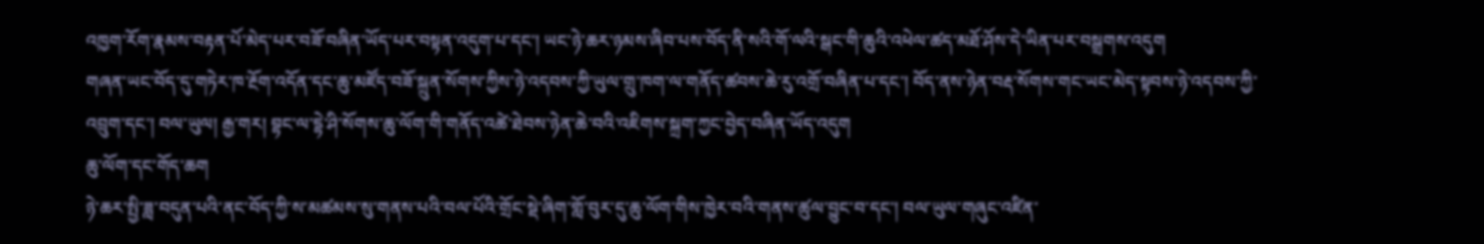འཁྱག་རོག་རྣམས་བརྟན་པོ་མེད་པར་བཟོ་བཞིན་ཡོད་པར་བསྟན་འདུག་པ་དང་། ཡང་ཉེ་ཆར་ཉམས་ཞིབ་པས་བོད་ནི་སའི་གོ་ལའི་སྒང་གི་ཆུའི་འཕེལ་ཚད་མཐོ་ཤོས་དེ་ཡིན་པར་བསྒྲགས་འདུག
གཞན་ཡང་བོད་དུ་གཏེར་ཁ་རྔོག་འདོན་དང་ཆུ་མཛོད་བཟོ་སྐྲུན་སོགས་ཀྱིས་ཉེ་འདབས་ཀྱི་ཡུལ་གྲུ་ཁག་ལ་གནོད་ཚབས་ཆེ་རུ་འགྲོ་བཞིན་པ་དང་། བོད་ནས་ཉེན་བརྡ་སོགས་གང་ཡང་མེད་སྟབས་ཉེ་འདབས་ཀྱི་འབྲུག་དང་། བལ་ཡུལ། རྒྱ་གར། བྷང་ལ་དྷེ་ཤི་སོགས་ཆུ་ལོག་གི་གནོད་འཚེ་ཐེབས་ཉེན་ཆེ་བའི་འཇིགས་སྐྲག་ཀྱང་བྱེད་བཞིན་ཡོད་འདུག
ཆུ་ལོག་དང་གོད་ཆག
ཉེ་ཆར་སྤྱི་ཟླ་བདུན་པའི་ནང་བོད་ཀྱི་ས་མཚམས་སུ་གནས་པའི་བལ་པོའི་གྲོང་སྡེ་ཞིག་གློ་བུར་དུ་ཆུ་ལོག་གིས་ཁྱེར་བའི་གནས་ཚུལ་བྱུང་བ་དང་། བལ་ཡུལ་གཞུང་འཛིན་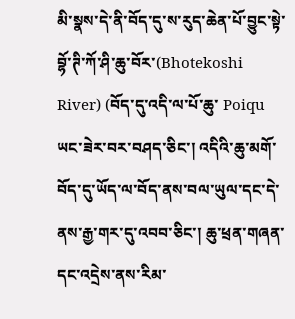མི་སྣས་དེ་ནི་བོད་དུ་ས་རུད་ཆེན་པོ་བྱུང་སྟེ་བྷོ་ཊི་ཀོ་ཤི་ཆུ་བོར་(Bhotekoshi River) (བོད་དུ་འདི་ལ་པོ་ཆུ་ Poiqu ཡང་ཟེར་བར་བཤད་ཅིང་། འདིའི་ཆུ་མགོ་བོད་དུ་ཡོད་ལ་བོད་ནས་བལ་ཡུལ་དང་དེ་ནས་རྒྱ་གར་དུ་འབབ་ཅིང་། ཆུ་ཕྲན་གཞན་དང་འདྲེས་ནས་རིམ་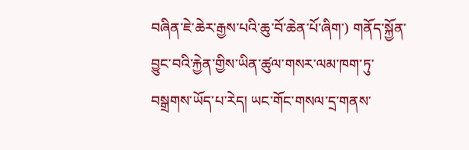བཞིན་ཇེ་ཆེར་རྒྱས་པའི་ཆུ་བོ་ཆེན་པོ་ཞིག་) གནོད་སྐྱོན་བྱུང་བའི་རྐྱེན་གྱིས་ཡིན་ཚུལ་གསར་ལམ་ཁག་ཏུ་བསྒྲགས་ཡོད་པ་རེད། ཡང་གོང་གསལ་དྲ་གནས་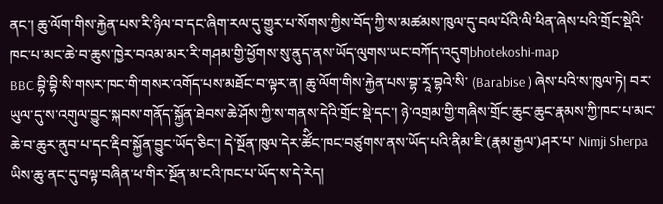ནང་། ཆུ་ལོག་གིས་རྐྱེན་པས་རི་ཉིལ་བ་དང་ཞིག་རལ་དུ་གྱུར་པ་སོགས་ཀྱིས་བོད་ཀྱི་ས་མཚམས་ཁུལ་དུ་བལ་པོའི་ལི་ཕིན་ཞེས་པའི་གྲོང་སྡེའི་ཁང་པ་མང་ཆེ་བ་ཆུས་ཁྱེར་བའམ་མར་རི་གཤམ་གྱི་ཕྱོགས་སུ་ནུད་ནས་ཡོད་ལུགས་ཡང་བཀོད་འདུགbhotekoshi-map
BBC བྷི་བྷི་སི་གསར་ཁང་གི་གསར་འགོད་པས་མཐོང་བ་ལྟར་ན། ཆུ་ལོག་གིས་རྐྱེན་པས་བྷ་རཱ་བྷའེ་སི་ (Barabise ) ཞེས་པའི་ས་ཁུལ་ཏེ། བར་ཡུལ་དུ་ས་འགུལ་བྱུང་སྐབས་གནོད་སྐྱོན་ཐེབས་ཆེ་ཤོས་ཀྱི་ས་གནས་དེའི་གྲོང་སྡེ་དང་། ཉེ་འགྲམ་གྱི་གཞིས་གྲོང་ཆུང་ཆུང་རྣམས་ཀྱི་ཁང་པ་མང་ཆེ་བ་ཆུར་ནུབ་པ་དང་རྡིབ་སྐྱོན་བྱུང་ཡོད་ཅིང་། དེ་སྔོན་ཁུལ་དེར་ཚོིང་ཁང་བཙུགས་ནས་ཡོད་པའི་ནིམ་ཇི་(རྣམ་རྒྱལ་)ཤར་པ་ Nimji Sherpa ཡིས་ཆུ་ནང་དུ་བལྟ་བཞིན་ཕ་གིར་སྔོན་མ་ངའི་ཁང་པ་ཡོད་ས་དེ་རེད།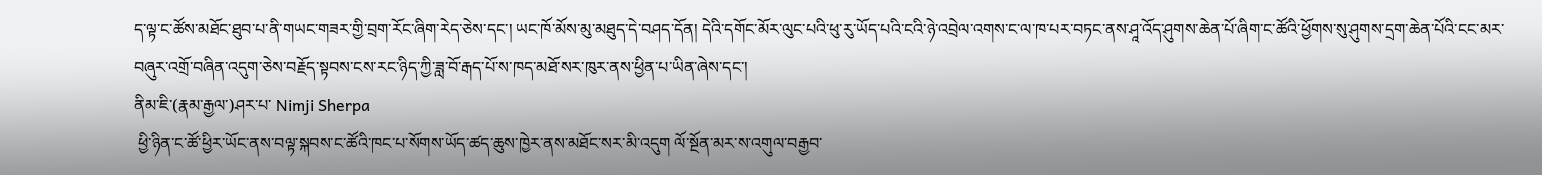ད་ལྟ་ང་ཚོས་མཐོང་ཐུབ་པ་ནི་གཡང་གཟར་གྱི་བྲག་རོང་ཞིག་རེད་ཅེས་དང་། ཡང་ཁོ་མོས་མུ་མཐུད་དེ་བཤད་དོན། དེའི་དགོང་མོར་ལུང་པའི་ཕུ་རུ་ཡོད་པའི་ངའི་ཉེ་འབྲེལ་འགས་ང་ལ་ཁ་པར་བཏང་ནས་ཤཱ་འོད་ཤུགས་ཆེན་པོ་ཞིག་ང་ཚོའི་ཕྱོགས་སུ་ཤུགས་དྲག་ཆེན་པོའི་ངང་མར་བཞུར་འགྲོ་བཞིན་འདུག་ཅེས་བརྗོད་སྟབས་ངས་རང་ཉིད་ཀྱི་ཟླ་བོ་རྒད་པོ་ས་ཁད་མཐོ་སར་ཁུར་ནས་ཕྱིན་པ་ཡིན་ཞེས་དང་།
ནིམ་ཇི་(རྣམ་རྒྱལ་)ཤར་པ་ Nimji Sherpa
 ཕྱི་ཉིན་ང་ཚོ་ཕྱིར་ཡོང་ནས་བལྟ་སྐབས་ང་ཚོའི་ཁང་པ་སོགས་ཡོད་ཚད་ཆུས་ཁྱེར་ནས་མཐོང་སར་མི་འདུག ལོ་སྔོན་མར་ས་འགུལ་བརྒྱབ་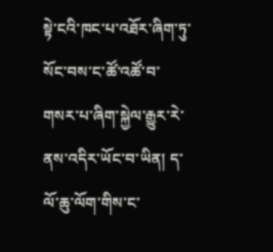སྟེ་ངའི་ཁང་པ་འཐོར་ཞིག་ཏུ་སོང་བས་ང་ཚོ་འཚོ་བ་གསར་པ་ཞིག་སྐྱེལ་རྒྱུར་རེ་ནས་འདིར་ཡོང་བ་ཡིན། ད་ལོ་ཆུ་ལོག་གིས་ང་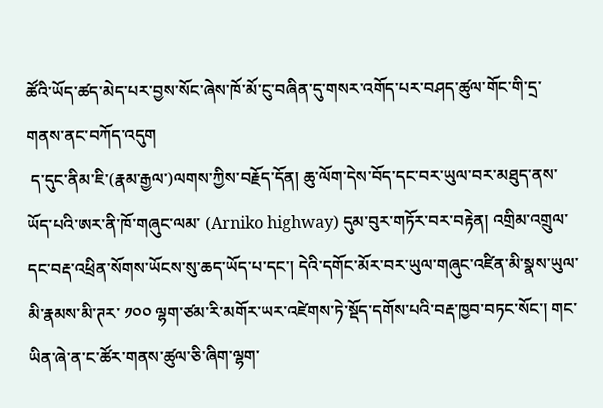ཚོའི་ཡོད་ཚད་མེད་པར་བྱས་སོང་ཞེས་ཁོ་མོ་ངུ་བཞིན་དུ་གསར་འགོད་པར་བཤད་ཚུལ་གོང་གི་དྲ་གནས་ནང་བཀོད་འདུག
 ད་དུང་ནིམ་ཇི་(རྣམ་རྒྱལ་)ལགས་ཀྱིས་བརྗོད་དོན། ཆུ་ལོག་དེས་བོད་དང་བར་ཡུལ་བར་མཐུད་ནས་ཡོད་པའི་ཨར་ནི་ཁོ་གཞུང་ལམ་ (Arniko highway) དུམ་བུར་གཏོར་བར་བརྟེན། འགྲིམ་འགྲུལ་དང་བརྡ་འཕྲིན་སོགས་ཡོངས་སུ་ཆད་ཡོད་པ་དང་། དེའི་དགོང་མོར་བར་ཡུལ་གཞུང་འཛིན་མི་སྣས་ཡུལ་མི་རྣམས་མི་ཊར་ ༡༠༠ ལྷག་ཙམ་རི་མགོར་ཡར་འཛེགས་ཏེ་སྡོད་དགོས་པའི་བརྡ་ཁྱབ་བཏང་སོང་། གང་ཡིན་ཞེ་ན་ང་ཚོར་གནས་ཚུལ་ཅི་ཞིག་ལྷག་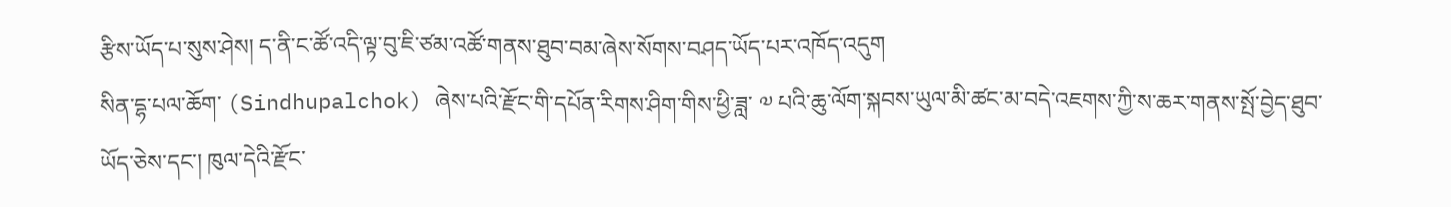རྩིས་ཡོད་པ་སུས་ཤེས། ད་ནི་ང་ཚོ་འདི་ལྟ་བུ་ཇི་ཙམ་འཚོ་གནས་ཐུབ་བམ་ཞེས་སོགས་བཤད་ཡོད་པར་འཁོད་འདུག
སིན་དྷ་པལ་ཆོག་ (Sindhupalchok) ཞེས་པའི་རྫོང་གི་དཔོན་རིགས་ཤིག་གིས་ཕྱི་ཟླ་ ༧ པའི་ཆུ་ལོག་སྐབས་ཡུལ་མི་ཚང་མ་བདེ་འཇགས་ཀྱི་ས་ཆར་གནས་སྤོ་བྱེད་ཐུབ་ཡོད་ཅེས་དང་། ཁུལ་དེའི་རྫོང་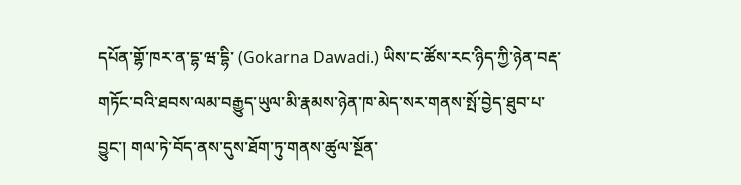དཔོན་གྷོ་ཁར་ན་དྷ་ཝ་དྷི་ (Gokarna Dawadi.) ཡིས་ང་ཚོས་རང་ཉིད་ཀྱི་ཉེན་བརྡ་གཏོང་བའི་ཐབས་ལམ་བརྒྱུད་ཡུལ་མི་རྣམས་ཉེན་ཁ་མེད་སར་གནས་སྤོ་བྱེད་ཐུབ་པ་བྱུང་། གལ་ཏེ་བོད་ནས་དུས་ཐོག་ཏུ་གནས་ཚུལ་སྔོན་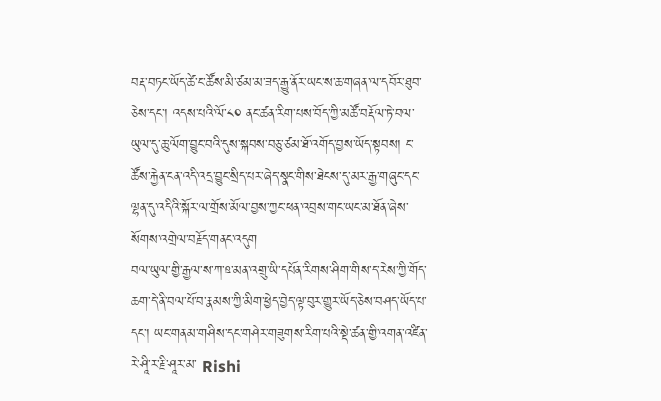བརྡ་བཏང་ཡོད་ཚེ་ང་ཚོས་མི་ཙམ་མ་ཟད་རྒྱུ་ནོར་ཡང་ས་ཆ་གཞན་ལ་དབོར་ཐུབ་ཅེས་དང་། འདས་པའི་ལོ་༨༠ ནང་ཚན་རིག་པས་བོད་ཀྱི་མཚོ་བརྡོལ་ཏེ་བལ་ཡུལ་དུ་ཆུ་ལོག་བྱུང་བའི་དུས་སྐབས་བཅུ་ཙམ་ཐོ་འགོད་བྱས་ཡོད་སྟབས། ང་ཚོས་རྐྱེན་ངན་འདི་འདྲ་བྱུང་སྲིད་པར་ཞེད་སྣང་གིས་ཐེངས་དུ་མར་རྒྱ་གཞུང་དང་ལྷན་དུ་འདིའི་སྐོར་ལ་གྲོས་མོལ་བྱས་ཀྱང་ཕན་འབྲས་གང་ཡང་མ་ཐོན་ཞེས་སོགས་འགྲེལ་བརྗོད་གནང་འདུག
བལ་ཡུལ་གྱི་རྒྱལ་ས་ཀ་ཋ་མན་འགྲུ་ཡི་དཔོན་རིགས་ཤིག་གིས་ད་རེས་ཀྱི་གོད་ཆག་དེ་ནི་བལ་པོ་བ་རྣམས་ཀྱི་མིག་ཕྱེད་བྱེད་ལྟ་བུར་གྱུར་ཡོད་ཅེས་བཤད་ཡོད་པ་དང་། ཡང་གནམ་གཤིས་དང་གཤེར་གཟུགས་རིག་པའི་སྡེ་ཚན་གྱི་འགན་འཛིན་རེ་ཤཱི་ར་རྗི་ཤཱར་མ་ Rishi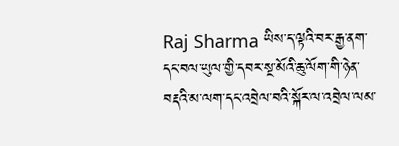Raj Sharma ཡིས་ད་ལྟའི་བར་རྒྱ་ནག་དང་བལ་ཡུལ་གྱི་དབར་སྔ་མོའི་ཆུ་ལོག་གི་ཉེན་བརྡའི་མ་ལག་དང་འབྲེལ་བའི་སྐོར་ལ་འབྲེལ་ལམ་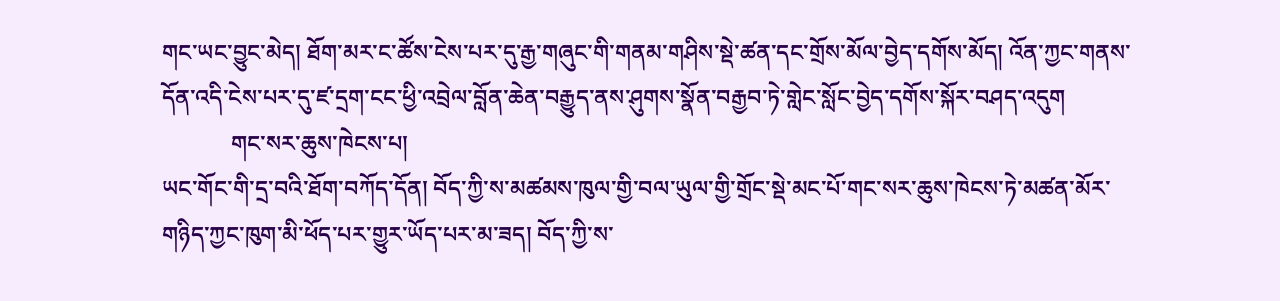གང་ཡང་བྱུང་མེད། ཐོག་མར་ང་ཚོས་ངེས་པར་དུ་རྒྱ་གཞུང་གི་གནམ་གཤིས་སྡེ་ཚན་དང་གྲོས་མོལ་བྱེད་དགོས་མོད། འོན་ཀྱང་གནས་དོན་འདི་ངེས་པར་དུ་ཛ་དྲག་ངང་ཕྱི་འབྲེལ་བློན་ཆེན་བརྒྱུད་ནས་ཤུགས་སྣོན་བརྒྱབ་ཏེ་གླེང་སློང་བྱེད་དགོས་སྐོར་བཤད་འདུག
            གང་སར་ཆུས་ཁེངས་པ།
ཡང་གོང་གི་དྲ་བའི་ཐོག་བཀོད་དོན། བོད་ཀྱི་ས་མཚམས་ཁུལ་གྱི་བལ་ཡུལ་གྱི་གྲོང་སྡེ་མང་པོ་གང་སར་ཆུས་ཁེངས་ཏེ་མཚན་མོར་གཉིད་ཀྱང་ཁུག་མི་ཕོད་པར་གྱུར་ཡོད་པར་མ་ཟད། བོད་ཀྱི་ས་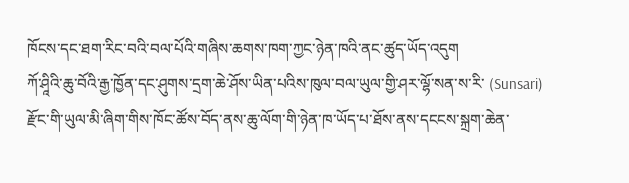ཁོངས་དང་ཐག་རིང་བའི་བལ་པོའི་གཞིས་ཆགས་ཁག་ཀྱང་ཉེན་ཁའི་ནང་ཚུད་ཡོད་འདུག
ཀོ་ཤཱིའི་ཆུ་བོའི་རྒྱ་ཁྱོན་དང་ཤུགས་དྲག་ཆེ་ཤོས་ཡིན་པའིས་ཁུལ་བལ་ཡུལ་གྱི་ཤར་ལྷོ་སན་ས་རི་ (Sunsari) རྫོང་གི་ཡུལ་མི་ཞིག་གིས་ཁོང་ཚོས་བོད་ནས་ཆུ་ལོག་གི་ཉེན་ཁ་ཡོད་པ་ཐོས་ནས་དངངས་སྐྲག་ཆེན་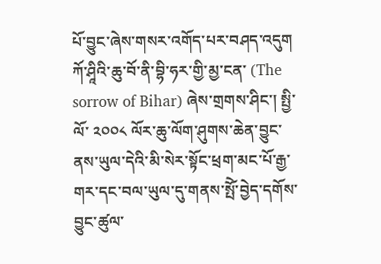པོ་བྱུང་ཞེས་གསར་འགོད་པར་བཤད་འདུག
ཀོ་ཤཱིའི་ཆུ་བོ་ནི་བྷི་ཧར་གྱི་མྱ་ངན་ (The sorrow of Bihar) ཞེས་གྲགས་ཤིང་། སྤྱི་ལོ་ ༢༠༠༨ ལོར་ཆུ་ལོག་ཤུགས་ཆེན་བྱུང་ནས་ཡུལ་དེའི་མི་སེར་སྟོང་ཕྲག་མང་པོ་རྒྱ་གར་དང་བལ་ཡུལ་དུ་གནས་སྤོེ་བྱེད་དགོས་བྱུང་ཚུལ་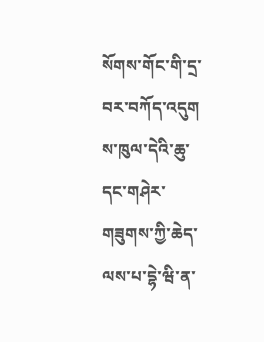སོགས་གོང་གི་དྲ་བར་བཀོད་འདུག ས་ཁུལ་དེའི་ཆུ་དང་གཤེར་གཟུགས་ཀྱི་ཆེད་ལས་པ་དྷེ་ཝི་ན་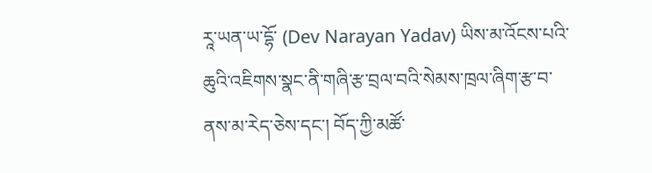རཱ་ཡན་ཡ་དྷོ་ (Dev Narayan Yadav) ཡིས་མ་འོངས་པའི་ཆུའི་འཇིགས་སྣང་ནི་གཞི་རྩ་བྲལ་བའི་སེམས་ཁྲལ་ཞིག་རྩ་བ་ནས་མ་རེད་ཅེས་དང་། བོད་ཀྱི་མཚོ་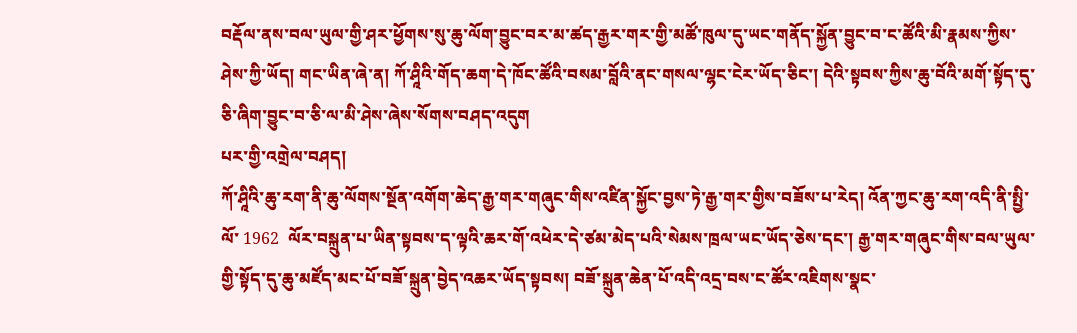བརྡོལ་ནས་བལ་ཡུལ་གྱི་ཤར་ཕྱོགས་སུ་ཆུ་ལོག་བྱུང་བར་མ་ཚད་རྒྱར་གར་གྱི་མཚོ་ཁུལ་དུ་ཡང་གནོད་སྐྱོན་བྱུང་བ་ང་ཚོའི་མི་རྣམས་ཀྱིས་ཤེས་ཀྱི་ཡོད། གང་ཡིན་ཞེ་ན། ཀོ་ཤཱིའི་གོད་ཆག་དེ་ཁོང་ཚོའི་བསམ་བློའི་ནང་གསལ་ལྷང་ངེར་ཡོད་ཅིང་། དེའི་སྟབས་ཀྱིས་ཆུ་བོའི་མགོ་སྟོད་དུ་ཅི་ཞིག་བྱུང་བ་ཅི་ལ་མི་ཤེས་ཞེས་སོགས་བཤད་འདུག
པར་གྱི་འགྲེལ་བཤད།
ཀོ་ཤཱིའི་ཆུ་རག་ནི་ཆུ་ལོགས་སྔོན་འགོག་ཆེད་རྒྱ་གར་གཞུང་གིས་འཛིན་སྐྱོང་བྱས་ཏེ་རྒྱ་གར་གྱིས་བཟོས་པ་རེད། འོན་ཀྱང་ཆུ་རག་འདི་ནི་སྤྱི་ལོ་ 1962  ལོར་བསྐྲུན་པ་ཡིན་སྟབས་ད་ལྟའི་ཆར་གོ་འཕེར་དེ་ཙམ་མེད་པའི་སེམས་ཁྲལ་ཡང་ཡོད་ཅེས་དང་། རྒྱ་གར་གཞུང་གིས་བལ་ཡུལ་གྱི་སྟོད་དུ་ཆུ་མཛོད་མང་པོ་བཟོ་སྐྲུན་བྱེད་འཆར་ཡོད་སྟབས། བཟོ་སྐྲུན་ཆེན་པོ་འདི་འདྲ་བས་ང་ཚོར་འཇིགས་སྣང་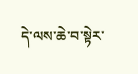དེ་ལས་ཆེ་བ་སྟེར་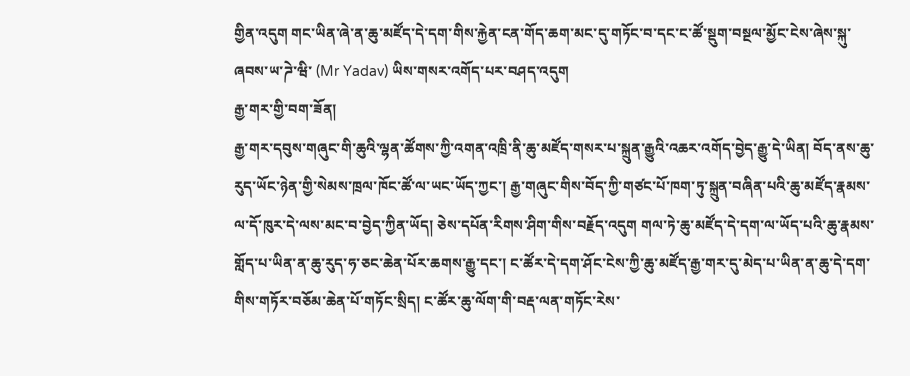གྱིན་འདུག གང་ཡིན་ཞེ་ན་ཆུ་མཛོད་དེ་དག་གིས་རྐྱེན་ངན་གོད་ཆག་མང་དུ་གཏོང་བ་དང་ང་ཚོ་སྡུག་བསྔལ་མྱོང་ངེས་ཞེས་སྐུ་ཞབས་ཡ་ཌེ་ཝི་ (Mr Yadav) ཡིས་གསར་འགོད་པར་བཤད་འདུག
རྒྱ་གར་གྱི་བག་ཟོན།
རྒྱ་གར་དབུས་གཞུང་གི་ཆུའི་ལྷན་ཚོགས་ཀྱི་འགན་འཁྲི་ནི་ཆུ་མཛོད་གསར་པ་སྐྲུན་རྒྱུའི་འཆར་འགོད་བྱེད་རྒྱུ་དེ་ཡིན། བོད་ནས་ཆུ་རུད་ཡོང་ཉེན་གྱི་སེམས་ཁྲལ་ཁོང་ཚོ་ལ་ཡང་ཡོད་ཀྱང་། རྒྱ་གཞུང་གིས་བོད་ཀྱི་གཙང་པོ་ཁག་ཏུ་སྐྲུན་བཞིན་པའི་ཆུ་མཛོད་རྣམས་ལ་དོ་ཁུར་དེ་ལས་མང་བ་བྱེད་ཀྱིན་ཡོད། ཅེས་དཔོན་རིགས་ཤིག་གིས་བརྗོད་འདུག གལ་ཏེ་ཆུ་མཛོད་དེ་དག་ལ་ཡོད་པའི་ཆུ་རྣམས་གློད་པ་ཡིན་ན་ཆུ་རུད་ཧ་ཅང་ཆེན་པོར་ཆགས་རྒྱུ་དང་། ང་ཚོར་དེ་དག་ཤོང་ངེས་ཀྱི་ཆུ་མཛོད་རྒྱ་གར་དུ་མེད་པ་ཡིན་ན་ཆུ་དེ་དག་གིས་གཏོར་བཅོམ་ཆེན་པོ་གཏོང་སྲིད། ང་ཚོར་ཆུ་ལོག་གི་བརྡ་ལན་གཏོང་རེས་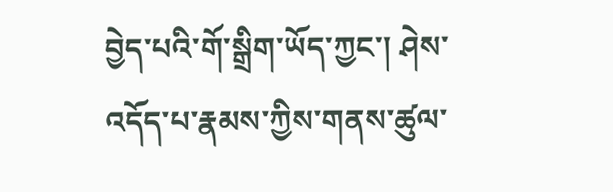བྱེད་པའི་གོ་སྒྲིག་ཡོད་ཀྱང་། ཤེས་འདོད་པ་རྣམས་ཀྱིས་གནས་ཚུལ་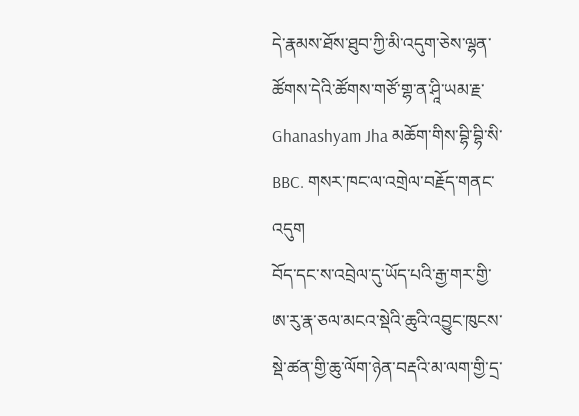དེ་རྣམས་ཐོས་ཐུབ་ཀྱི་མི་འདུག་ཅེས་ལྷན་ཚོགས་དེའི་ཚོགས་གཙོ་གྷ་ན་ཤཱི་ཡམ་རྗ་ Ghanashyam Jha མཆོག་གིས་བྷི་བྷི་སི་ BBC. གསར་ཁང་ལ་འགྲེལ་བརྗོད་གནང་འདུག
བོད་དང་ས་འབྲེལ་དུ་ཡོད་པའི་རྒྱ་གར་གྱི་ཨ་རུ་རྣ་ཅལ་མངའ་སྡེའི་ཆུའི་འབྱུང་ཁུངས་སྡེ་ཚན་གྱི་ཆུ་ལོག་ཉེན་བརྡའི་མ་ལག་གྱི་དྲ་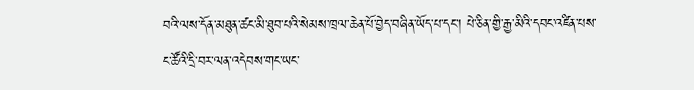བའི་ལས་དོན་མཐུན་ཚང་མི་ཐུབ་པའི་སེམས་ཁྲལ་ཆེན་པོ་བྱེད་བཞིན་ཡོད་པ་དང་། པེ་ཅིན་གྱི་རྒྱ་མིའི་དབང་འཛིན་པས་ང་ཚོའི་དྲི་བར་ལན་འདེབས་གང་ཡང་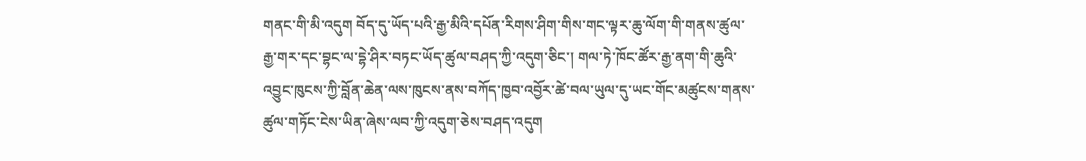གནང་གི་མི་འདུག བོད་དུ་ཡོད་པའི་རྒྱ་མིའི་དཔོན་རིགས་ཤིག་གིས་གང་ལྟར་ཆུ་ལོག་གི་གནས་ཚུལ་རྒྱ་གར་དང་བྷང་ལ་དྷེ་ཤིར་བཏང་ཡོད་ཚུལ་བཤད་ཀྱི་འདུག་ཅིང་། གལ་ཏེ་ཁོང་ཚོར་རྒྱ་ནག་གི་ཆུའི་འབྱུང་ཁུངས་ཀྱི་བློན་ཆེན་ལས་ཁུངས་ནས་བཀོད་ཁྱབ་འབྱོར་ཚེ་བལ་ཡུལ་དུ་ཡང་གོང་མཚུངས་གནས་ཚུལ་གཏོང་ངེས་ཡིན་ཞེས་ལབ་ཀྱི་འདུག་ཅེས་བཤད་འདུག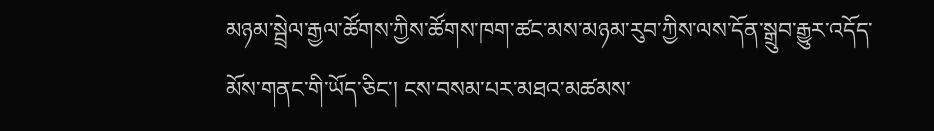མཉམ་སྦྲེལ་རྒྱལ་ཚོགས་ཀྱིས་ཚོགས་ཁག་ཚང་མས་མཉམ་རུབ་ཀྱིས་ལས་དོན་སྒྲུབ་རྒྱུར་འདོད་མོས་གནང་གི་ཡོད་ཅིང་། ངས་བསམ་པར་མཐའ་མཚམས་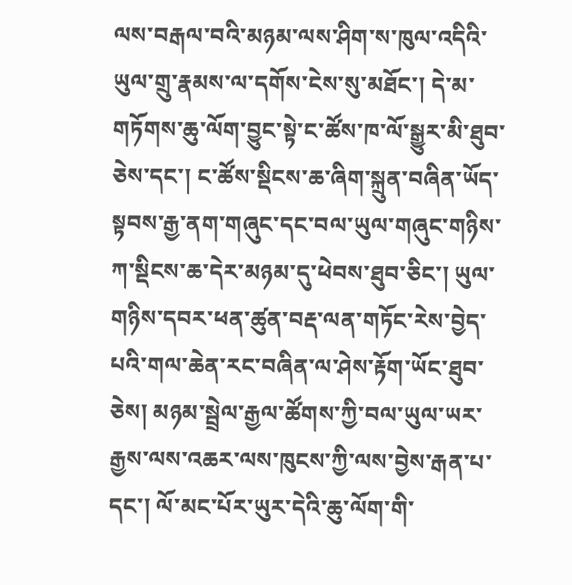ལས་བརྒལ་བའི་མཉམ་ལས་ཤིག་ས་ཁུལ་འདིའི་ཡུལ་གྲུ་རྣམས་ལ་དགོས་ངེས་སུ་མཐོང་། དེ་མ་གཏོགས་ཆུ་ལོག་བྱུང་སྟེ་ང་ཚོས་ཁ་ལོ་སྒྱུར་མི་ཐུབ་ཅེས་དང་། ང་ཚོས་སྡིངས་ཆ་ཞིག་སྐྲུན་བཞིན་ཡོད་སྟབས་རྒྱ་ནག་གཞུང་དང་བལ་ཡུལ་གཞུང་གཉིས་ཀ་སྡིངས་ཆ་དེར་མཉམ་དུ་ཕེབས་ཐུབ་ཅིང་། ཡུལ་གཉིས་དབར་ཕན་ཚུན་བརྡ་ལན་གཏོང་རེས་བྱེད་པའི་གལ་ཆེན་རང་བཞིན་ལ་ཤེས་རྟོག་ཡོང་ཐུབ་ཅེས། མཉམ་སྦྲེལ་རྒྱལ་ཚོགས་ཀྱི་བལ་ཡུལ་ཡར་རྒྱས་ལས་འཆར་ལས་ཁུངས་ཀྱི་ལས་བྱེས་རྒན་པ་དང་། ལོ་མང་པོར་ཡུར་དེའི་ཆུ་ལོག་གི་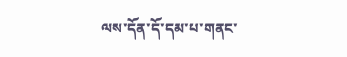ལས་དོན་དོ་དམ་པ་གནང་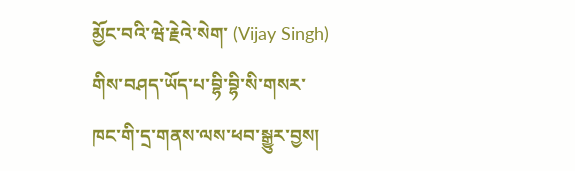མྱོང་བའི་ཝེ་རྗེའེ་སེག་ (Vijay Singh) གིས་བཤད་ཡོད་པ་བྷི་བྷི་སི་གསར་ཁང་གི་དྲ་གནས་ལས་ཕབ་སྒྱུར་བྱས།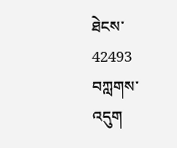ཐེངས་ 42493 བཀླགས་འདུག